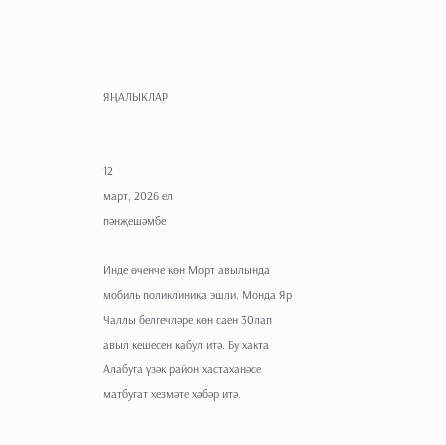ЯҢАЛЫКЛАР


12
март, 2026 ел
пәнҗешәмбе

Инде өченче көн Морт авылында мобиль поликлиника эшли. Монда Яр Чаллы белгечләре көн саен 30лап авыл кешесен кабул итә. Бу хакта Алабуга үзәк район хастаханәсе матбугат хезмәте хәбәр итә.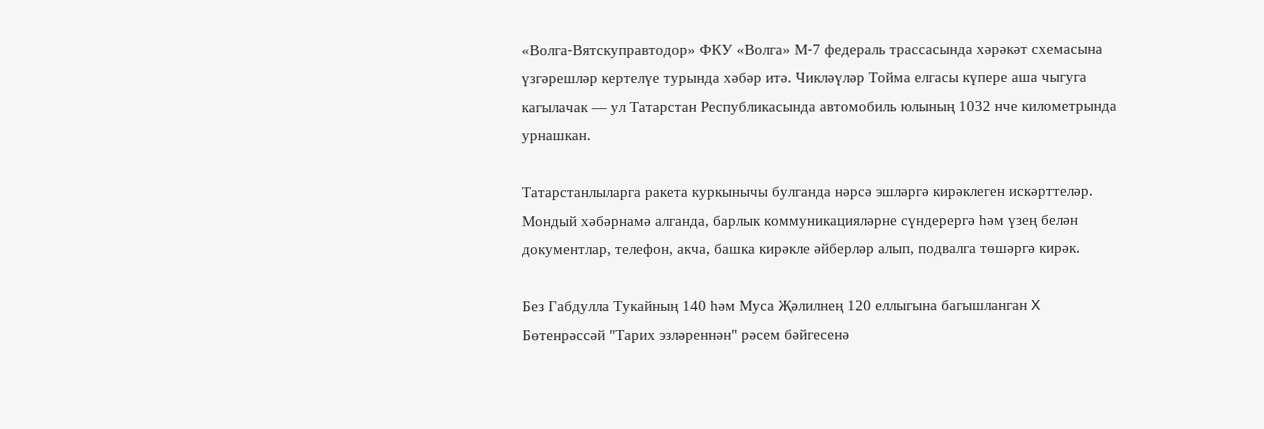«Волга‑Вятскуправтодор» ФКУ «Волга» М‑7 федераль трассасында хәрәкәт схемасына үзгәрешләр кертелүе турында хәбәр итә. Чикләүләр Тойма елгасы күпере аша чыгуга кагылачак — ул Татарстан Республикасында автомобиль юлының 1032 нче километрында урнашкан.

Татарстанлыларга ракета куркынычы булганда нәрсә эшләргә кирәклеген искәрттеләр. Мондый хәбәрнамә алганда, барлык коммуникацияләрне сүндерергә һәм үзең белән документлар, телефон, акча, башка кирәкле әйберләр алып, подвалга төшәргә кирәк.

Без Габдулла Тукайның 140 һәм Муса Җәлилнең 120 еллыгына багышланган X Бөтенрәссәй "Тарих эзләреннән" рәсем бәйгесенә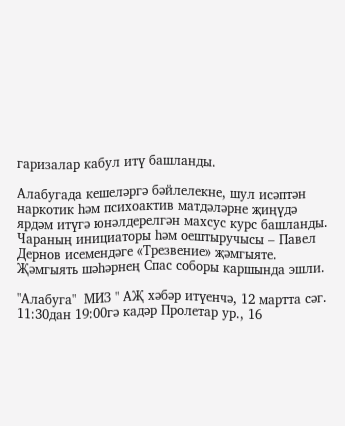гаризалар кабул итү башланды.

Алабугада кешеләргә бәйлелекне, шул исәптән наркотик һәм психоактив матдәләрне җиңүдә ярдәм итүгә юнәлдерелгән махсус курс башланды. Чараның инициаторы һәм оештыручысы – Павел Дернов исемендәге «Трезвение» җәмгыяте. Җәмгыять шәһәрнең Спас соборы каршында эшли.

"Алабуга"  МИЗ " АҖ хәбәр итүенчә, 12 мартта сәг. 11:30дан 19:00гә кадәр Пролетар ур., 16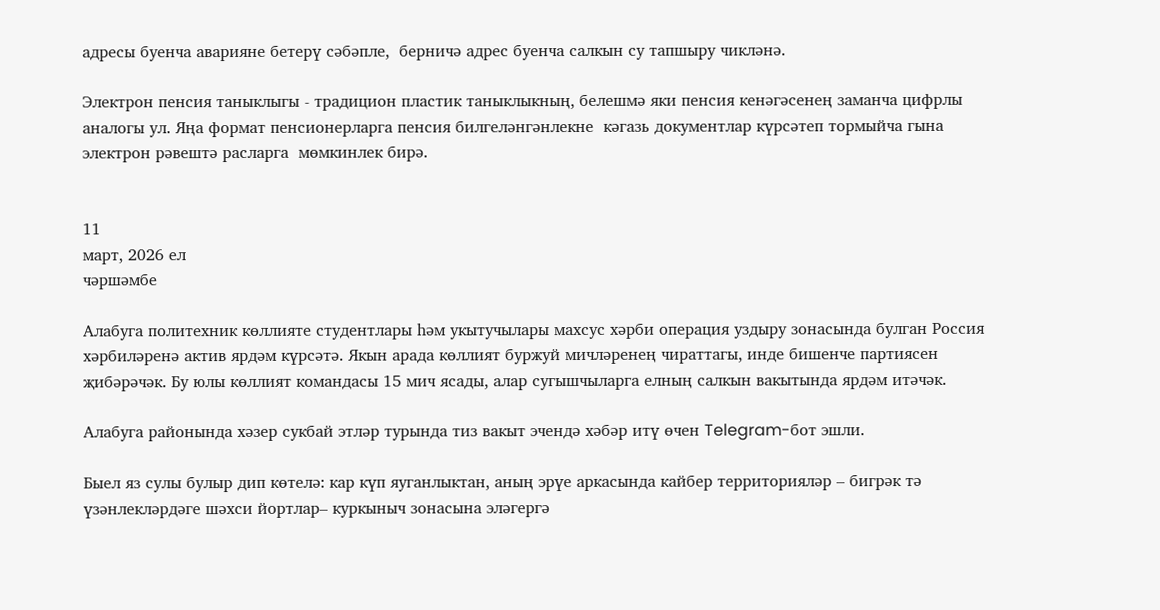адресы буенча аварияне бетерү сәбәпле,  берничә адрес буенча салкын су тапшыру чикләнә.

Электрон пенсия таныклыгы - традицион пластик таныклыкның, белешмә яки пенсия кенәгәсенең заманча цифрлы аналогы ул. Яңа формат пенсионерларга пенсия билгеләнгәнлекне  кәгазь документлар күрсәтеп тормыйча гына электрон рәвештә расларга  мөмкинлек бирә.


11
март, 2026 ел
чәршәмбе

Алабуга политехник көллияте студентлары һәм укытучылары махсус хәрби операция уздыру зонасында булган Россия хәрбиләренә актив ярдәм күрсәтә. Якын арада көллият буржуй мичләренең чираттагы, инде бишенче партиясен җибәрәчәк. Бу юлы көллият командасы 15 мич ясады, алар сугышчыларга елның салкын вакытында ярдәм итәчәк.

Алабуга районында хәзер сукбай этләр турында тиз вакыт эчендә хәбәр итү өчен Telegram-бот эшли.

Быел яз сулы булыр дип көтелә: кар күп яуганлыктан, аның эрүе аркасында кайбер территорияләр – бигрәк тә үзәнлекләрдәге шәхси йортлар– куркыныч зонасына эләгергә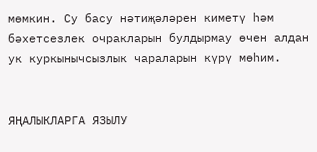мөмкин. Су басу нәтиҗәләрен киметү һәм бәхетсезлек очракларын булдырмау өчен алдан ук куркынычсызлык чараларын күрү мөһим.


ЯҢАЛЫКЛАРГА ЯЗЫЛУ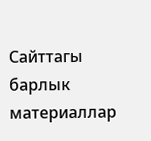Сайттагы барлык материаллар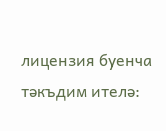лицензия буенча тәкъдим ителә: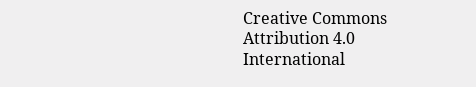Creative Commons Attribution 4.0 International